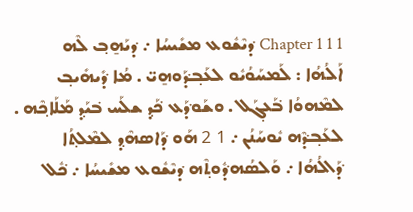1 Chapter 1 1 ܕ݁ܝܶܫܽܘܥ ܡܫܺܝܚܳܐ ܇ ܕ݁ܝܰܗ̱ܒ݂ ܠܶܗ ܐܰܠܳܗܳܐ : ܠܰܡܚܰܘܳܝܽܘ ܠܥܰܒ݂ܕ݁ܰܘܗ̱ܝ̈ . ܡܳܐ ܕ݁ܺܝܗܺܝܒ݂ ܠܡܶܗܘܳܐ ܒ݁ܰܥܓ݂ܰܠ . ܘܫܰܘܕ݁ܰܥ ܟ݁ܰܕ݂ ܫܠܰܚ ܒ݁ܝܰܕ݂ ܡܰܠܰܐܟ݂ܶܗ . ܠܥܰܒ݂ܕ݁ܶܗ ܝܽܘܚܰܢܳܢ ܇ 1 2 ܗܰܘ ܕ݁ܰܐܣܗܶܕ݂ ܠܡܶܠܬ݂ܳܐ ܕ݁ܰܐܠܳܗܳܐ ܇ ܘܰܠܣܳܗܕ݁ܽܘܬ݂ܶܗ ܕ݁ܝܶܫܽܘܥ ܡܫܺܝܚܳܐ ܇ ܟ݁ܽܠ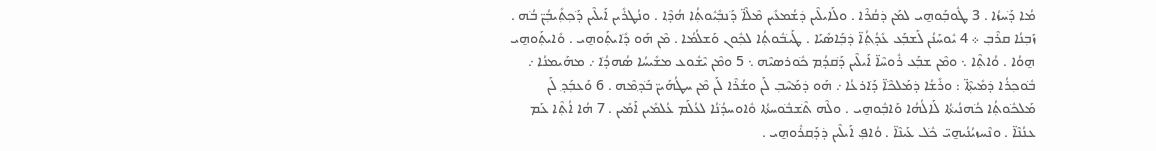ܡܳܐ ܕ݁ܰܚܙܳܐ . 3 ܛܽܘܒ݂ܰܘܗ̱ܝ ܠܡܰܢ ܕ݁ܩܳܪܶܐ . ܘܠܰܐܝܠܶܝܢ ܕ݁ܫܳܡܥܺܝܢ ܡܶܠܶܐ̈ ܕ݁ܰܢܒ݂ܺܝܽܘܬ݂ܳܐ ܗܳܕ݂ܶܐ . ܘܢܳܛܪܺܝܢ ܐܰܝܠܶܝܢ ܕ݁ܰܟ݂ܬ݂ܺܝܒ݂ܳܢ̈ ܒ݁ܳܗ . ܙܰܒ݂ܢܳܐ ܩܪܶܒ݂ ܀ 4 ܝܽܘܚܰܢܳܢ ܠܰܫܒ݂ܰܥ ܥܺܕ݂ܳܬ݂ܳܐ̈ ܕ݁ܒ݂ܰܐܣܺܝܰܐ . ܛܰܝܒ݁ܽܘܬ݂ܳܐ ܠܟ݂ܽܘܢ ܘܰܫܠܳܡܳܐ . ܡܶܢ ܗܰܘ ܕ݁ܺܐܝܬ݂ܰܘܗ̱ܝ . ܘܺܐܝܬ݂ܰܘܗ̱ܝ ܗ̱ܘܳܐ . ܘܳܐܬ݂ܶܐ ܆ ܘܡܶܢ ܫܒ݂ܰܥ ܪܽܘܚܶܐ̈ ܐܰܝܠܶܝܢ ܕ݁ܰܩܕ݂ܳܡ ܟ݁ܽܘܪܣܝܶܗ ܆ 5 ܘܡܶܢ ܝܶܫܽܘܥ ܡܫܺܝܚܳܐ ܣܳܗܕ݁ܳܐ ܇ ܡܗܰܝܡܢܳܐ ܇ ܒ݁ܽܘܟ݂ܪܳܐ ܕ݁ܡܺܝܬ݂ܶܐ̈ : ܘܪܺܫܳܐ ܕ݁ܡܰܠܟ݁ܶܐ̈ ܕ݁ܰܐܪܥܳܐ ܇ ܗܰܘ ܕ݁ܡܰܚܶܒ݂ ܠܰܢ ܘܫܳܪܶܐ ܠܰܢ ܡܶܢ ܚܛܳܗܰܝܢ̈ ܒ݁ܰܕ݂ܡܶܗ . 6 ܘܰܥܒ݂ܰܕ݂ ܠܰܢ ܡܰܠܟ݁ܽܘܬ݂ܳܐ ܟ݁ܳܗܢܳܝܬ݁ܳܐ ܠܰܐܠܳܗܳܐ ܘܰܐܒ݂ܽܘܗ̱ܝ . ܘܠܶܗ ܬ݁ܶܫܒ݁ܽܘܚܬ݁ܳܐ ܘܽܐܘܚܕ݁ܳܢܳܐ ܠܥܳܠܰܡ ܥܳܠܡܺܝܢ ܐܰܡܺܝܢ . 7 ܗܳܐ ܐܳܬ݂ܶܐ ܥܰܡ ܥܢܳܢܶܐ̈ . ܘܢܶܚܙܝܳܢܳܝܗ̱ܝ̈ ܟ݁ܽܠ ܥܰܝܢܶܐ̈ . ܘܳܐܦ݂ ܐܰܝܠܶܝܢ ܕ݁ܕ݂ܰܩܪܽܘܗ̱ܝ .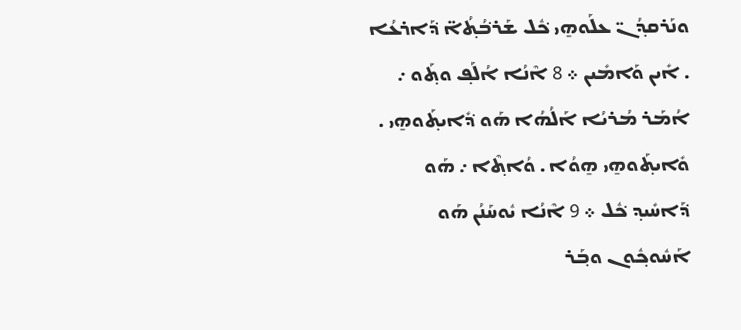ܘܢܰܪܩܕ݂ܳܢ̈ ܥܠܰܘܗ̱ܝ ܟ݁ܽܠ ܫܰܪܒ݁ܳܬ݂ܳܐ̈ ܕ݁ܰܐܪܥܳܐ . ܐܺܝܢ ܘܰܐܡܺܝܢ ܀ 8 ܐܶܢܳܐ ܐܳܠܰܦ݂ ܘܬ݂ܰܘ ܇ ܐܳܡܰܪ ܡܳܪܝܳܐ ܐܰܠܳܗܳܐ ܗܰܘ ܕ݁ܺܐܝܬ݂ܰܘܗ̱ܝ . ܘܺܐܝܬ݂ܰܘܗ̱ܝ ܗ̱ܘܳܐ . ܘܳܐܬ݂ܶܐ ܇ ܗܰܘ ܕ݁ܰܐܚܺܝܕ݂ ܟ݁ܽܠ ܀ 9 ܐܶܢܳܐ ܝܽܘܚܰܢܳܢ ܗܰܘ ܐܰܚܽܘܟ݂ܽܘܢ ܘܒ݂ܰܪ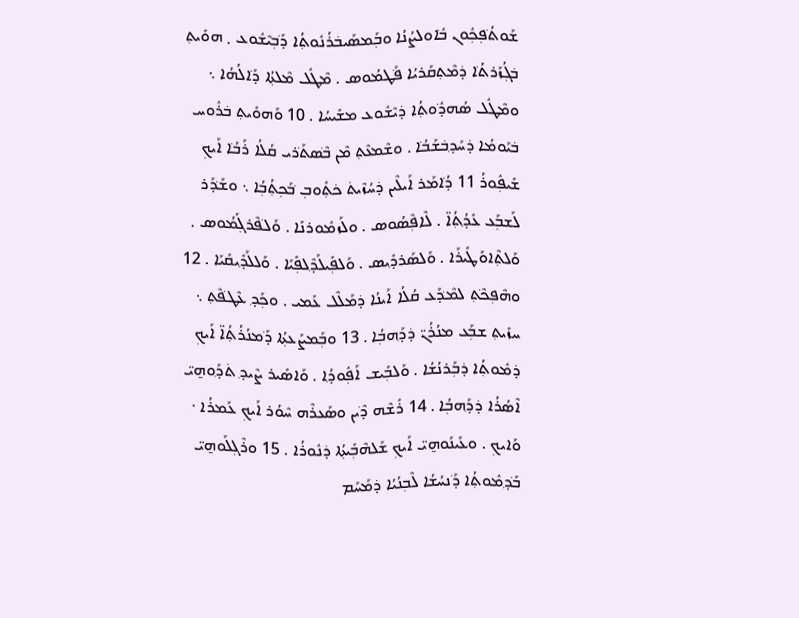ܫܰܘܬ݁ܳܦ݂ܟ݂ܽܘܢ ܒ݁ܽܐܘܠܨܳܢܳܐ ܘܒ݂ܰܡܣܰܝܒ݁ܪܳܢܽܘܬ݂ܳܐ ܕ݁ܰܒ݂ܝܶܫܽܘܥ ܂ ܗܘܺܝܬ݂ ܒ݁ܓ݂ܳܙܰܪܬ݁ܳܐ ܕ݁ܡܶܬ݂ܩܰܪܝܳܐ ܦ݁ܰܛܡܳܘܣ . ܡܶܛܽܠ ܡܶܠܬ݂ܳܐ ܕ݁ܰܐܠܳܗܳܐ ܆ ܘܡܶܛܽܠ ܣܳܗܕ݁ܽܘܬ݂ܳܐ ܕ݁ܝܶܫܽܘܥ ܡܫܺܝܚܳܐ . 10 ܘܰܗܘܺܝܬ݂ ܒ݁ܪܽܘܚ ܒ݁ܝܰܘܡܳܐ ܕ݁ܚܰܕ݂ܒ݁ܫܰܒ݁ܳܐ . ܘܫܶܡܥܶܬ݂ ܡܶܢ ܒ݁ܶܣܬ݁ܰܪܝ ܩܳܠܳܐ ܪܰܒ݁ܳܐ ܐܰܝܟ݂ ܫܺܝܦ݂ܽܘܪܳ 11 ܕ݁ܳܐܡܰܪ ܐܰܝܠܶܝܢ ܕ݁ܚܳܙܶܝܬ݁ ܟ݁ܬ݂ܽܘܒ݂ ܒ݁ܰܟ݂ܬ݂ܳܒ݂ܳܐ ܆ ܘܫܰܕ݁ܰܪ ܠܰܫܒ݂ܰܥ ܥܺܕ݂ܳܬ݂ܳܐ̈ . ܠܶܐܦ݂ܶܣܳܘܣ . ܘܠܰܙܡܽܘܪܢܰܐ . ܘܰܠܦ݁ܶܪܓ݂ܰܡܳܘܣ . ܘܰܠܬ݂ܶܐܘܰܛܺܝܪܰܐ . ܘܰܠܣܰܪܕ݂ܺܝܣ . ܘܰܠܦ݂ܺܝܠܰܕ݂ܶܠܦ݂ܺܝܰܐ . ܘܰܠܠܰܕ݂ܺܝܩܺܝܰܐ . 12 ܘܗܶܦ݂ܟ݁ܶܬ݂ ܠܡܶܕ݁ܰܥ ܩܳܠܳܐ ܐܰܝܢܳܐ ܕ݁ܡܰܠܶܠ ܥܰܡܝ . ܘܟ݂ܰܕ݂ ܥܶܛܦ݁ܶܬ݂ ܆ ܚܙܺܝܬ݂ ܫܒ݂ܰܥ ܡܢܳܪܳܢ̈ ܕ݁ܕ݂ܰܗܒ݂ܳܐ . 13 ܘܒ݂ܰܡܨܰܥܬ݂ܳܐ ܕ݁ܰܡܢܳܪܳܬ݂ܳܐ̈ ܐܰܝܟ݂ ܕ݁ܡܽܘܬ݂ܳܐ ܕ݁ܒ݂ܰܪܢܳܫܳܐ . ܘܰܠܒ݂ܺܝܫ ܐܰܦ݂ܽܘܕ݂ܳܐ . ܘܰܐܣܺܝܪ ܨܶܝܕ݂ ܬ݁ܕ݂ܰܘܗ̱ܝ̈ ܐܶܣܳܪܳܐ ܕ݁ܕ݂ܰܗܒ݂ܳܐ . 14 ܪܺܫܶܗ ܕ݁ܶܝܢ ܘܣܰܥܪܶܗ ܚܶܘܳܪ ܐܰܝܟ݂ ܥܰܡܪܳܐ ܁ ܘܰܐܝܟ݂ . ܘܥܰܝܢܰܘܗ̱ܝ̈ ܐܰܝܟ݂ ܫܰܠܗܶܒ݂ܺܝܬ݂ܳܐ ܕ݁ܢܽܘܪܳܐ . 15 ܘܪܶܓ݂ܠܰܘܗ̱ܝ̈ ܒ݁ܰܕ݂ܡܽܘܬ݂ܳܐ ܕ݁ܰܢܚܳܫܳܐ ܠܶܒ݂ܢܳܝܳܐ ܕ݁ܡܰܚܰܡ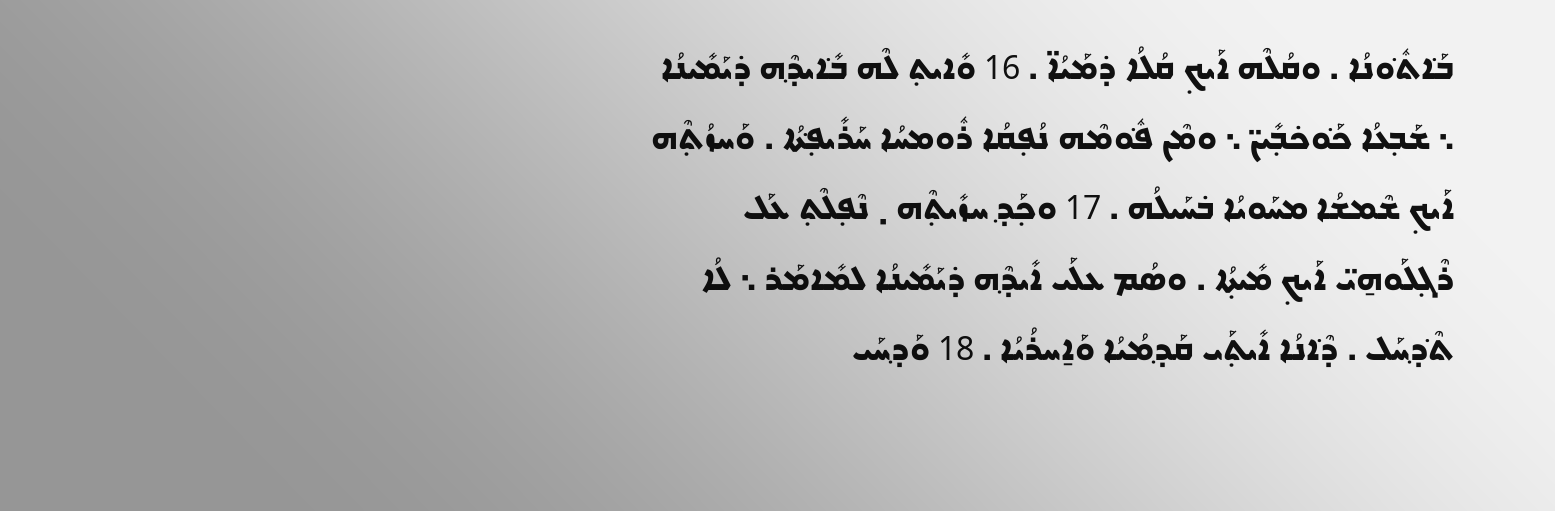ܒ݁ܰܐܬ݁ܽܘܢܳܐ . ܘܩܳܠܶܗ ܐܰܝܟ݂ ܩܳܠܳܐ ܕ݁ܡܰܝܳܐ̈ . 16 ܘܺܐܝܬ݂ ܠܶܗ ܒ݁ܺܐܝܕ݂ܶܗ ܕ݁ܝܰܡܺܝܢܳܐ ܆ ܫܰܒ݂ܥܳܐ ܟ݁ܰܘܟ݁ܒ݂ܺܝܢ̈ ܆ ܘܡܶܢ ܦ݁ܽܘܡܶܗ ܢܳܦ݂ܩܳܐ ܪܽܘܡܚܳܐ ܚܰܪܺܝܦ݂ܬ݁ܳܐ . ܘܰܚܙܳܬ݂ܶܗ ܐܰܝܟ݂ ܫܶܡܫܳܐ ܡܚܰܘܝܳܐ ܒ݁ܚܰܝܠܳܗ . 17 ܘܟ݂ܰܕ݂ ܚܙܺܝܬ݂ܶܗ ܂ ܢܶܦ݂ܠܶܬ݂ ܥܰܠ ܪܶܓ݂ܠܰܘܗ̱ܝ̈ ܐܰܝܟ݂ ܡܺܝܬ݂ܳܐ . ܘܣܳܡ ܥܠܰܝ ܐܺܝܕ݂ܶܗ ܕ݁ܝܰܡܺܝܢܳܐ ܠܡܺܐܡܰܪ ܆ ܠܳܐ ܬ݁ܶܕ݂ܚܰܠ . ܕ݁ܶܐܢܳܐ ܐܺܝܬ݂ܰܝ ܩܰܕ݂ܡܳܝܳܐ ܘܰܐ̱ܚܪܳܝܳܐ . 18 ܘܰܕ݂ܚܰܝ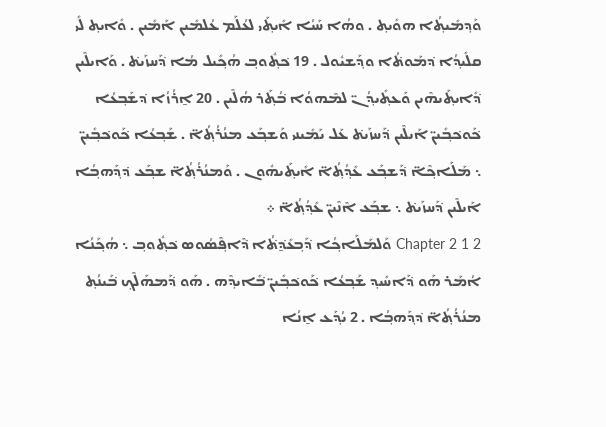ܘܰܕ݂ܡܺܝܬ݂ܳܐ ܗܘܺܝܬ݂ . ܘܗܳܐ ܚܰܝܳܐ ܐܺܝܬ݂ܰܝ ܠܥܳܠܰܡ ܥܳܠܡܺܝܢ ܐܰܡܺܝܢ . ܘܺܐܝܬ݂ ܠܺܝ ܩܠܺܝܕ݂ܳܐ ܕ݁ܡܰܘܬ݁ܳܐ ܘܕ݂ܰܫܝܽܘܠ . 19 ܟ݁ܬ݂ܽܘܒ݂ ܗܳܟ݂ܺܝܠ ܡܳܐ ܕ݁ܰܚܙܰܝܬ݁ . ܘܰܐܝܠܶܝܢ ܕ݁ܺܐܝܬ݂ܰܝܗܶܝܢ ܘܰܥܬ݂ܺܝܕ݂ܳܢ̈ ܠܡܶܗܘܳܐ ܒ݁ܳܬ݂ܰܪ ܗܳܠܶܝܢ . 20 ܐ̱ܪܳܙܳܐ ܕ݁ܫܰܒ݂ܥܳܐ ܟ݁ܰܘܟ݁ܒ݂ܺܝܢ̈ ܐܰܝܠܶܝܢ ܕ݁ܰܚܙܰܝܬ݁ ܥܰܠ ܝܰܡܺܝܢܝ ܘܰܫܒ݂ܰܥ ܡܢܳܪܳܬ݂ܳܐ̈ . ܫܰܒ݂ܥܳܐ ܟ݁ܰܘܟ݁ܒ݂ܺܝܢ̈ ܆ ܡܰܠܰܐܟ݂ܶܐ̈ ܕ݁ܰܫܒ݂ܰܥ ܥܺܕ݂ܳܬ݂ܳܐ̈ ܐܺܝܬ݂ܰܝܗܽܘܢ . ܘܰܡܢܳܪܳܬ݂ܳܐ̈ ܫܒ݂ܰܥ ܕ݁ܕ݂ܰܗܒ݂ܳܐ ܐܰܝܠܶܝܢ ܕ݁ܰܚܙܰܝܬ݁ ܆ ܫܒ݂ܰܥ ܐܶܢܶܝܢ̈ ܥܺܕ݂ܳܬ݂ܳܐ̈ ܀
2 Chapter 2 1 ܘܰܠܡܰܠܰܐܟ݂ܳܐ ܕ݁ܰܒ݂ܥܺܕ̱݁ܬ݁ܳܐ ܕ݁ܶܐܦ݂ܶܣܳܘܣ ܟ݁ܬ݂ܽܘܒ݂ ܆ ܗܳܟ݂ܰܢܳܐ ܐܳܡܰܪ ܗܰܘ ܕ݁ܰܐܚܺܝܕ݂ ܫܰܒ݂ܥܳܐ ܟ݁ܰܘܟ݁ܒ݂ܺܝܢ̈ ܒ݁ܺܐܝܕ݂ܶܗ . ܗܰܘ ܕ݁ܰܡܗܰܠܶܟ݂ ܒ݁ܰܝܢܳܬ݂ ܡܢܳܪܳܬ݂ܳܐ̈ ܕ݁ܕ݂ܰܗܒ݂ܳܐ . 2 ܝܳܕ݂ܰܥ ܐ̱ܢܳܐ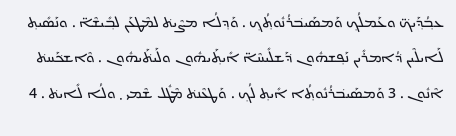ܥܒ݂ܳܕ݂ܰܝܟ݁̈ ܘܥܰܡܠܳܟ݂ ܘܰܡܣܰܝܒ݁ܪܳܢܽܘܬ݂ܳܟ݂ . ܘܰܕ݂ܠܳܐ ܡܨܶܝܬ݁ ܠܡܶܛܥܰܢ ܠܒ݂ܺܝܫܶܐ̈ . ܘܢܰܣܺܝܬ݂ ܠܰܐܝܠܶܝܢ ܕ݁ܳܐܡܪܺܝܢ ܢܰܦ݂ܫܗܽܘܢ ܕ݁ܰܫܠܺܝܚܶܐ̈ ܐܺܝܬ݂ܰܝܗܽܘܢ ܘܠܰܝܬ݁ܰܝܗܽܘܢ . ܘܶܐܫܟ݁ܰܚܬ݁ ܐܶܢܽܘܢ . 3 ܘܰܡܣܰܝܒ݁ܪܳܢܽܘܬ݂ܳܐ ܐܺܝܬ݂ ܠܳܟ݂ . ܘܰܛܥܶܢܬ݁ ܡܶܛܽܠ ܫܶܡܝ ܂ ܘܠܳܐ ܠܺܐܝܬ݁ . 4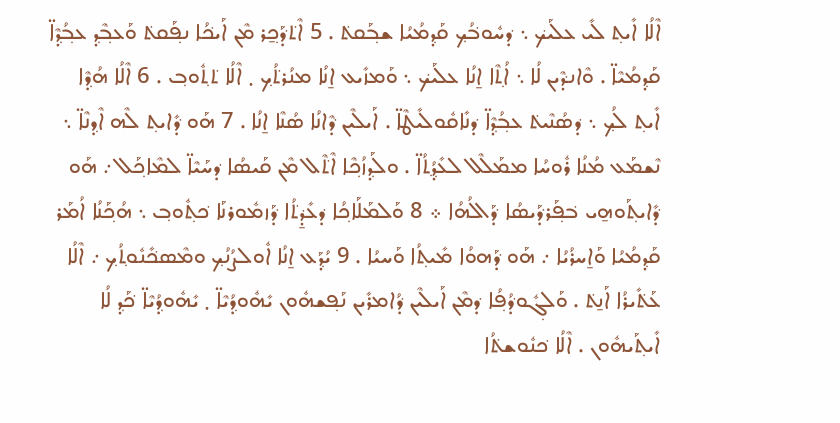ܐܶܠܳܐ ܐܺܝܬ݂ ܠܺܝ ܥܠܰܝܟ݁ ܆ ܕ݁ܚܽܘܒ݁ܳܟ݂ ܩܰܕ݂ܡܳܝܳܐ ܫܒ݂ܰܩܬ݁ . 5 ܐܶܬ݁ܕ݁ܰܟ݂̱ܪ ܡܶܢ ܐܰܝܟ݁ܳܐ ܢܦ݂ܰܩܬ݁ ܘܰܥܒ݂ܶܕ݂ ܥܒ݂ܳܕ݂ܶܐ̈ ܩܰܕ݂ܡܳܝܶܐ̈ . ܘܶܐܢܕ݁ܶܝܢ ܠܳܐ ܆ ܐܳܬ݂ܶܐ ܐ̱ܢܳܐ ܥܠܰܝܟ݁ ܆ ܘܰܡܙܺܝܥ ܐ̱ܢܳܐ ܡܢܳܪܬ݁ܳܟ݂ ܂ ܐܶܠܳܐ ܬ݁ܬ݂ܽܘܒ݂ . 6 ܐܶܠܳܐ ܗܳܕ݂ܶܐ ܐܺܝܬ݂ ܠܳܟ݂ ܆ ܕ݁ܣܳܢܶܝܬ݁ ܥܒ݂ܳܕ݂ܶܐ̈ ܕ݁ܢܺܐܩܽܘܠܺܝܛܶܐ̈ . ܐܰܝܠܶܝܢ ܕ݁ܶܐܢܳܐ ܣܳܢܶܐ ܐ̱ܢܳܐ . 7 ܗܰܘ ܕ݁ܺܐܝܬ݂ ܠܶܗ ܐܶܕ݂ܢܶܐ̈ ܆ ܢܶܫܡܰܥ ܡܳܢܳܐ ܪܽܘܚܳܐ ܡܡܰܠܶܠ ܠܥܺܕ݂ܳܬ݂ܳܐ̈ . ܘܠܰܕ݂ܙܳܟ݂ܶܐ ܐܶܬ݁ܶܠ ܡܶܢ ܩܰܝܣܳܐ ܕ݁ܚܰܝܶܐ̈ ܠܡܶܐܟ݂ܰܠ ܇ ܗܰܘ ܕ݁ܺܐܝܬ݂ܰܘܗ̱ܝ ܒ݁ܦ݂ܰܪܕ݁ܰܝܣܳܐ ܕ݁ܰܐܠܳܗܳܐ ܀ 8 ܘܰܠܡܰܠܰܐܟ݂ܳܐ ܕ݁ܥܺܕ̱݁ܬ݁ܳܐ ܕ݁ܰܙܡܽܘܪܢܰܐ ܟ݁ܬ݂ܽܘܒ݂ ܆ ܗܳܟ݂ܰܢܳܐ ܐܳܡܰܪ ܩܰܕ݂ܡܳܝܳܐ ܘܰܐ̱ܚܪܳܝܳܐ ܇ ܗܰܘ ܕ݁ܰܗܘܳܐ ܡܺܝܬ݂ܳܐ ܘܰܚܝܳܐ . 9 ܝܳܕ݂ܰܥ ܐ̱ܢܳܐ ܐܽܘܠܨܳܢܳܟ݂ ܘܡܶܣܟ݁ܺܢܽܘܬ݂ܳܟ݂ ܇ ܐܶܠܳܐ ܥܰܬ݁ܺܝܪܳܐ ܐܰܢ̱ܬ݁ . ܘܰܠܓ݂ܽܘܕ݁ܳܦ݂ܳܐ ܕ݁ܡܶܢ ܐܰܝܠܶܝܢ ܕ݁ܳܐܡܪܺܝܢ ܢܰܦ݂ܫܗܽܘܢ ܝܺܗܽܘܕ݂ܳܝܶܐ̈ ܂ ܝܺܗܽܘܕ݂ܳܝܶܐ̈ ܟ݁ܰܕ݂ ܠܳܐ ܐܺܝܬ݂ܰܝܗܽܘܢ . ܐܶܠܳܐ ܟ݁ܢܽܘܫܬ݁ܳܐ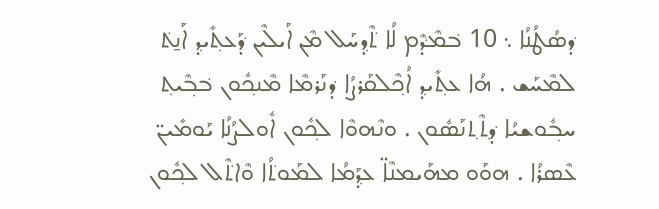ܕ݁ܣܳܛܳܢܳܐ ܆ 10 ܒ݁ܡܶܕ݁ܶܡ ܠܳܐ ܬ݁ܶܕ݂ܚܰܠ ܡܶܢ ܐܰܝܠܶܝܢ ܕ݁ܰܥܬ݂ܺܝܕ݂ ܐܰܢ̱ܬ݁ ܠܡܶܚܰܫ . ܗܳܐ ܥܬ݂ܺܝܕ݂ ܐܳܟ݂ܶܠܩܰܪܨܳܐ ܕ݁ܢܰܪܡܶܐ ܡܶܢܟ݂ܽܘܢ ܒ݁ܒ݂ܶܝܬ݂ ܚܒ݂ܽܘܫܝܳܐ ܕ݁ܬ݂ܶܬ݂ܢܰܣܽܘܢ . ܘܢܶܗܘܶܐ ܠܟ݂ܽܘܢ ܐܽܘܠܨܳܢܳܐ ܝܰܘܡܺܝܢ̈ ܥܶܣܪܳܐ . ܗܘܰܘ ܡܗܰܝܡܢܶܐ̈ ܥܕ݂ܰܡܳܐ ܠܡܰܘܬ݁ܳܐ ܘܶܐܬ݁ܶܠ ܠܟ݂ܽܘܢ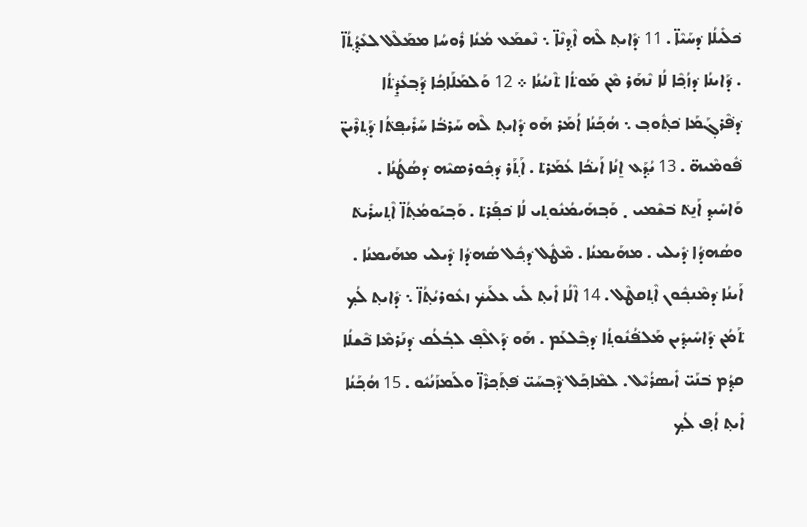ܟ݁ܠܺܝܠܳܐ ܕ݁ܚܰܝܶܐ̈ . 11 ܕ݁ܺܐܝܬ݂ ܠܶܗ ܐܶܕ݂ܢܶܐ̈ ܆ ܢܶܫܡܰܥ ܡܳܢܳܐ ܪܽܘܚܳܐ ܡܡܰܠܶܠ ܠܥܺܕ݂ܳܬ݂ܳܐ̈ . ܕ݁ܰܐܝܢܳܐ ܕ݁ܙܳܟ݂ܶܐ ܠܳܐ ܢܶܗܰܪ ܡܶܢ ܡܰܘܬ݁ܳܐ ܬ݁ܶܢܝܳܢܳܐ ܀ 12 ܘܰܠܡܰܠܰܐܟ݂ܳܐ ܕ݁ܰܒ݂ܥܺܕ̱݁ܬ݁ܳܐ ܕ݁ܦ݁ܶܪܓ݂ܰܡܰܐ ܟ݁ܬ݂ܽܘܒ݂ ܆ ܗܳܟ݂ܰܢܳܐ ܐܳܡܰܪ ܗܰܘ ܕ݁ܺܐܝܬ݂ ܠܶܗ ܚܰܪܒ݁ܳܐ ܚܰܪܺܝܦ݂ܬ݁ܳܐ ܕ݁ܰܬ݂ܪܶܝܢ̈ ܦ݁ܽܘܡܶܝܗ̈ . 13 ܝܳܕ݂ܰܥ ܐ̱ܢܳܐ ܐܰܝܟ݁ܳܐ ܥܳܡܰܪܬ݁ . ܐܰܬ݂ܰܪ ܕ݁ܟ݂ܽܘܪܣܝܶܗ ܕ݁ܣܳܛܳܢܳܐ . ܘܰܐܚܺܝܕ݂ ܐܰܢ̱ܬ݁ ܒ݁ܫܶܡܝ ܂ ܘܰܒ݂ܗܰܝܡܳܢܽܘܬ݂ܝ ܠܳܐ ܟ݁ܦ݂ܰܪܬ݁ . ܘܰܒ݂ܝܰܘܡܳܬ݂ܳܐ̈ ܐܶܬ݂ܚܪܺܝܬ݁ ܘܣܳܗܕ݁ܳܐ ܕ݁ܺܝܠܝ . ܡܗܰܝܡܢܳܐ . ܡܶܛܽܠ ܕ݁ܟ݂ܽܠ ܣܳܗܕ݁ܳܐ ܕ݁ܺܝܠܝ ܡܗܰܝܡܢܳܐ . ܐܰܝܢܳܐ ܕ݁ܡܶܢܟ݂ܽܘܢ ܐܶܬ݂ܩܛܶܠ . 14 ܐܶܠܳܐ ܐܺܝܬ݂ ܠܺܝ ܥܠܰܝܟ݁ ܙܥܽܘܪܝܳܬ݂ܳܐ̈ ܆ ܕ݁ܺܐܝܬ݂ ܠܳܟ݂ ܬ݁ܰܡܳܢ ܕ݁ܰܐܚܺܝܕ݂ܺܝܢ ܡܰܠܦ݁ܳܢܽܘܬ݂ܳܐ ܕ݁ܒ݂ܶܠܥܰܡ . ܗܰܘ ܕ݁ܰܐܠܶܦ݂ ܠܒ݂ܳܠܳܩ ܕ݁ܢܰܪܡܶܐ ܟ݁ܶܫܠܳܐ ܩܕ݂ܳܡ ܒ݁ܢܰܝ̈ ܐܺܝܣܪܳܝܶܠ . ܠܡܶܐܟ݂ܰܠ ܕ݁ܶܒ݂ܚܰܝ̈ ܦ݁ܬ݂ܰܟ݂ܪܶܐ̈ ܘܠܰܡܙܰܢܳܝܽܘ . 15 ܗܳܟ݂ܰܢܳܐ ܐܺܝܬ݂ ܐܳܦ݂ ܠܳܟ݂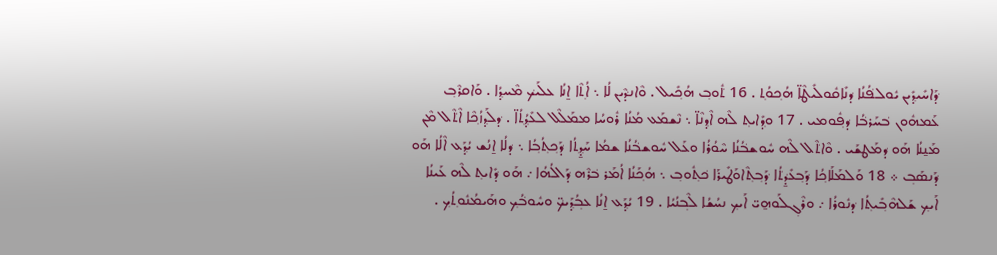ܕ݁ܰܐܚܺܝܕ݂ܺܝܢ ܝܽܘܠܦ݁ܳܢܳܐ ܕ݁ܢܺܐܩܽܘܠܺܝܛܶܐ̈ ܗܳܟ݂ܘܳܬ݂ . 16 ܬ݁ܽܘܒ݂ ܗܳܟ݂ܺܝܠ . ܘܶܐܢܕ݁ܶܝܢ ܠܳܐ ܆ ܐܳܬ݂ܶܐ ܐ̱ܢܳܐ ܥܠܰܝܟ݁ ܡܶܚܕ݂ܳܐ . ܘܰܐܩܪܶܒ݂ ܥܰܡܗܽܘܢ ܒ݁ܚܰܪܒ݁ܳܐ ܕ݁ܦ݂ܽܘܡܝ . 17 ܘܕ݂ܺܐܝܬ݂ ܠܶܗ ܐܶܕ݂ܢܶܐ̈ ܆ ܢܶܫܡܰܥ ܡܳܢܳܐ ܪܽܘܚܳܐ ܡܡܰܠܶܠ ܠܥܺܕ݂ܳܬ݂ܳܐ̈ . ܕ݁ܠܰܕ݂ܙܳܟ݂ܶܐ ܐܶܬ݁ܶܠ ܡܶܢ ܡܰܢ̱ܢܳܐ ܗܰܘ ܕ݁ܡܰܛܫܰܝ . ܘܶܐܬ݁ܶܠ ܠܶܗ ܚܽܘܫܒ݁ܳܢܳܐ ܚܶܘܳܪܳܐ ܘܥܰܠ ܚܽܘܫܒ݁ܳܢܳܐ ܫܡܳܐ ܚܰܕ݂̱ܬ݂ܳܐ ܕ݁ܰܟ݂ܬ݂ܳܒ݂ܳܐ ܆ ܕ݁ܠܳܐ ܐ̱ܢܳܫ ܝܳܕ݂ܰܥ ܐܶܠܳܐ ܗܰܘ ܕ݁ܰܢܣܰܒ݂ ܀ 18 ܘܰܠܡܰܠܰܐܟ݂ܳܐ ܕ݁ܰܒ݂ܥܺܕ̱݁ܬ݁ܳܐ ܕ݁ܰܒ݂ܬ݂ܶܐܘܰܛܺܝܪܰܐ ܟ݁ܬ݂ܽܘܒ݂ ܆ ܗܳܟ݂ܰܢܳܐ ܐܳܡܰܪ ܒ݁ܪܶܗ ܕ݁ܰܐܠܳܗܳܐ ܇ ܗܰܘ ܕ݁ܺܐܝܬ݂ ܠܶܗ ܥܰܝܢܳܐ ܐܰܝܟ݂ ܫܰܠܗܶܒ݂ܺܝܬ݂ܳܐ ܕ݁ܢܽܘܪܳܐ ܇ ܘܪܶܓ݂ܠܰܘܗ̱ܝ̈ ܐܰܝܟ݂ ܢܚܳܫܳܐ ܠܶܒ݂ܢܳܝܳܐ . 19 ܝܳܕ݂ܰܥ ܐ̱ܢܳܐ ܥܒ݂ܳܕ݂ܰܝܟ݁̈ ܘܚܽܘܒ݁ܳܟ݂ ܘܗܰܝܡܳܢܽܘܬ݂ܳܟ݂ .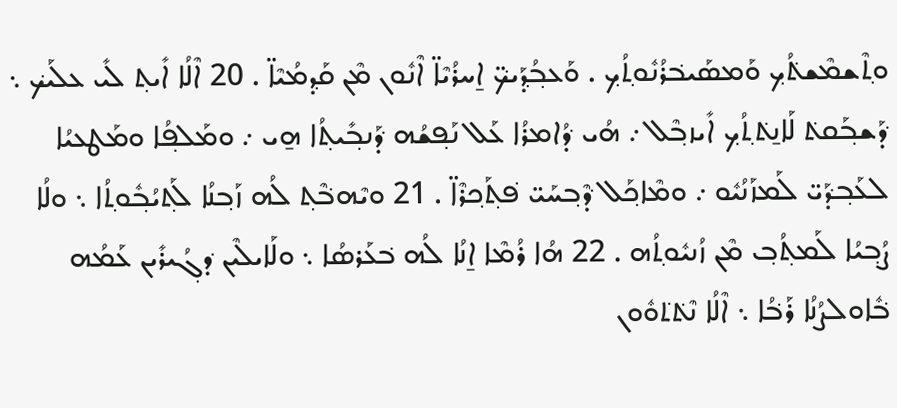ܘܬ݂ܶܫܡܶܫܬ݁ܳܟ݂ ܘܰܡܣܰܝܒ݁ܪܳܢܽܘܬ݂ܳܟ݂ . ܘܰܥܒ݂ܳܕ݂ܰܝܟ݁̈ ܐ̱ܚܪܳܝܶܐ̈ ܐܶܢܽܘܢ ܡܶܢ ܩܰܕ݂ܡܳܝܶܐ̈ . 20 ܐܶܠܳܐ ܐܺܝܬ݂ ܠܺܝ ܥܠܰܝܟ݁ ܆ ܕ݁ܰܫܒ݂ܰܩܬ݁ ܠܰܐܢ̱ܬ݁ܬ݂ܳܟ݂ ܐܺܝܙܒ݂ܶܠ ܇ ܗܳܝ ܕ݁ܳܐܡܪܳܐ ܥܰܠ ܢܰܦ݂ܫܳܗ ܕ݁ܰܢܒ݂ܺܝܬ݂ܳܐ ܗ̱ܝ ܇ ܘܡܰܠܦ݂ܳܐ ܘܡܰܛܥܝܳܐ ܠܥܰܒ݂ܕ݁ܰܝ̈ ܠܰܡܙܰܢܳܝܽܘ ܇ ܘܡܶܐܟ݂ܰܠ ܕ݁ܶܒ݂ܚܰܝ̈ ܦ݁ܬ݂ܰܟ݂ܪܶܐ̈ . 21 ܘܝܶܗܒ݁ܶܬ݂ ܠܳܗ ܙܰܒ݂ܢܳܐ ܠܰܬ݂ܝܳܒ݂ܽܘܬ݂ܳܐ ܆ ܘܠܳܐ ܨܳܒ݂ܝܳܐ ܠܰܡܬ݂ܳܒ݂ ܡܶܢ ܙܳܢܝܽܘܬ݂ܳܗ . 22 ܗܳܐ ܪܳܡܶܐ ܐ̱ܢܳܐ ܠܳܗ ܒ݁ܥܰܪܣܳܐ ܆ ܘܠܰܐܝܠܶܝܢ ܕ݁ܓ݂ܳܝܪܺܝܢ ܥܰܡܳܗ ܒ݁ܽܐܘܠܨܳܢܳܐ ܪܰܒ݁ܳܐ ܆ ܐܶܠܳܐ ܢܶܬ݁ܬ݁ܘܽܘܢ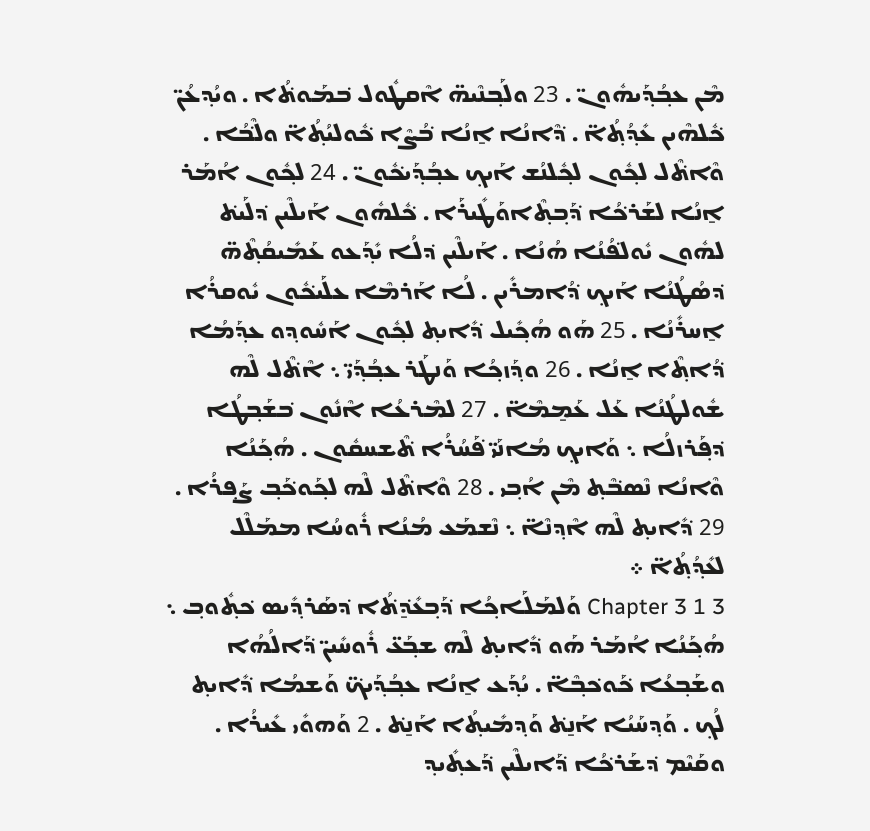ܡܶܢ ܥܒ݂ܳܕ݂ܰܝܗܽܘܢ̈ . 23 ܘܠܰܒ݂ܢܶܝܗ̈ ܐܶܩܛܽܘܠ ܒ݁ܡܰܘܬ݁ܳܐ . ܘܝܳܕ݂ܥܳܢ̈ ܟ݁ܽܠܗܶܝܢ ܥܺܕ݂ܳܬ݂ܳܐ̈ . ܕ݁ܶܐܢܳܐ ܐ̱ܢܳܐ ܒ݁ܳܨܶܐ ܟ݁ܽܘܠܝܳܬ݂ܳܐ̈ ܘܠܶܒ݁ܳܐ . ܘܶܐܬ݁ܶܠ ܠܟ݂ܽܘܢ ܠܟ݂ܽܠܢܳܫ ܐܰܝܟ݂ ܥܒ݂ܳܕ݂ܰܝܟ݁ܽܘܢ̈ . 24 ܠܟ݂ܽܘܢ ܐܳܡܰܪ ܐ̱ܢܳܐ ܠܫܰܪܟ݁ܳܐ ܕ݁ܰܒ݂ܬ݂ܶܐܘܰܛܺܝܪܰܐ . ܟ݁ܽܠܗܽܘܢ ܐܰܝܠܶܝܢ ܕ݁ܠܰܝܬ݁ ܠܗܽܘܢ ܝܽܘܠܦ݁ܳܢܳܐ ܗܳܢܳܐ . ܐܰܝܠܶܝܢ ܕ݁ܠܳܐ ܝܺܕ݂ܰܥܘ ܥܰܡܺܝܩܳܬ݂ܶܗ̈ ܕ݁ܣܳܛܳܢܳܐ ܐܰܝܟ݂ ܕ݁ܳܐܡܪܺܝܢ . ܠܳܐ ܐܰܪܡܶܐ ܥܠܰܝܟ݁ܽܘܢ ܝܽܘܩܪܳܐ ܐ̱ܚܪܺܢܳܐ . 25 ܗܰܘ ܗܳܟ݂ܺܝܠ ܕ݁ܺܐܝܬ݂ ܠܟ݂ܽܘܢ ܐܰܚܽܘܕ݂ܘ ܥܕ݂ܰܡܳܐ ܕ݁ܳܐܬ݂ܶܐ ܐ̱ܢܳܐ . 26 ܘܕ݂ܰܙܟ݂ܳܐ ܘܰܢܛܰܪ ܥܒ݂ܳܕ݂ܰܝ̈ ܆ ܐܶܬ݁ܶܠ ܠܶܗ ܫܽܘܠܛܳܢܳܐ ܥܰܠ ܥܰܡ̱ܡܶܐ̈ . 27 ܠܡܶܪܥܳܐ ܐܶܢܽܘܢ ܒ݁ܫܰܒ݂ܛܳܐ ܕ݁ܦ݂ܰܪܙܠܳܐ ܆ ܘܰܐܝܟ݂ ܡܳܐܢܰܝ̈ ܦ݁ܰܚܳܪܳܐ ܬ݁ܶܫܚܩܽܘܢ . ܗܳܟ݂ܰܢܳܐ ܘܶܐܢܳܐ ܢܶܣܒ݁ܶܬ݂ ܡܶܢ ܐܳܒ݂ܝ . 28 ܘܶܐܬ݁ܶܠ ܠܶܗ ܠܟ݂ܰܘܟ݁ܰܒ݂ ܨܰܦ݂ܪܳܐ . 29 ܕ݁ܺܐܝܬ݂ ܠܶܗ ܐܶܕ݂ܢܶܐ̈ ܆ ܢܶܫܡܰܥ ܡܳܢܳܐ ܪܽܘܚܳܐ ܡܡܰܠܶܠ ܠܥܺܕ݂ܳܬ݂ܳܐ̈ ܀
3 Chapter 3 1 ܘܰܠܡܰܠܰܐܟ݂ܳܐ ܕ݁ܰܒ݂ܥܺܕ̱݁ܬ݁ܳܐ ܕ݁ܣܰܪܕ݂ܺܝܣ ܟ݁ܬ݂ܽܘܒ݂ ܆ ܗܳܟ݂ܰܢܳܐ ܐܳܡܰܪ ܗܰܘ ܕ݁ܺܐܝܬ݂ ܠܶܗ ܫܒ݂ܰܥ̈ ܪܽܘܚܺܝܢ̈ ܕ݁ܰܐܠܳܗܳܐ ܘܫܰܒ݂ܥܳܐ ܟ݁ܰܘܟ݁ܒ݂ܶܐ̈ . ܝܳܕ݂ܰܥ ܐ̱ܢܳܐ ܥܒ݂ܳܕ݂ܰܝܟ݁̈ ܘܰܫܡܳܐ ܕ݁ܺܐܝܬ݂ ܠܳܟ݂ . ܘܰܕ݂ܚܰܝܳܐ ܐܰܢ̱ܬ݁ ܘܰܕ݂ܡܺܝܬ݂ܳܐ ܐܰܢ̱ܬ݁ . 2 ܘܰܗܘܺܝ ܥܺܝܪܳܐ . ܘܩܰܝܶܡ ܕ݁ܫܰܪܟ݁ܳܐ ܕ݁ܰܐܝܠܶܝܢ ܕ݁ܰܥܬ݂ܺܝܕ݂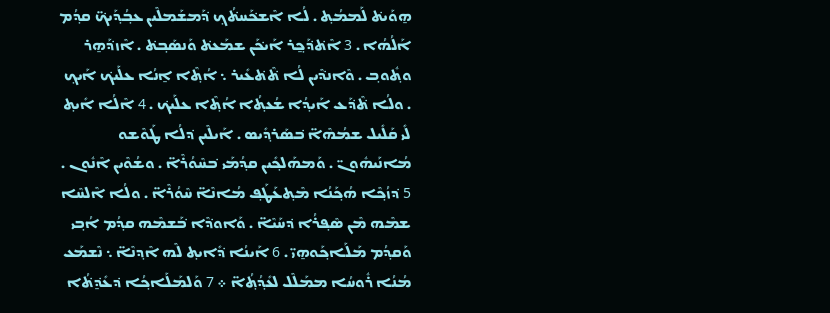ܗ̱ܘܰܝܬ݁ ܠܰܡܡܳܬ݂ . ܠܳܐ ܐܶܫܟ݁ܰܚܬ݁ܳܟ݂ ܕ݁ܰܡܫܰܡܠܶܝܢ ܥܒ݂ܳܕ݂ܰܝܟ݁̈ ܩܕ݂ܳܡ ܐܰܠܳܗܳܐ . 3 ܐܶܬ݁ܕ݁ܰܟ݂̱ܪ ܐܰܝܟ݁ܰܢ ܫܡܰܥܬ݁ ܘܰܢܣܰܒ݂ܬ݁ . ܐܶܙܕ݁ܰܗ̱ܪ ܘܬ݂ܽܘܒ݂ . ܘܶܐܢܕ݁ܶܝܢ ܠܳܐ ܬ݁ܶܬ݁ܥܺܝܪ ܆ ܐܳܬ݂ܶܐ ܐ̱ܢܳܐ ܥܠܰܝܟ݁ ܐܰܝܟ݂ . ܘܠܳܐ ܬ݁ܶܕ݁ܰܥ ܐܰܝܕ݂ܳܐ ܫܳܥܬ݂ܳܐ ܐܳܬ݂ܶܐ ܥܠܰܝܟ݁ . 4 ܐܶܠܳܐ ܐܺܝܬ݂ ܠܺܝ ܩܰܠܺܝܠ ܫܡܳܗܶܐ̈ ܒ݁ܣܰܪܕ݂ܺܝܣ . ܐܰܝܠܶܝܢ ܕ݁ܠܳܐ ܛܰܘܶܫܘ ܡܳܐܢܰܝܗܽܘܢ̈ . ܘܰܡܗܰܠܟ݂ܺܝܢ ܩܕ݂ܳܡܰܝ ܒ݁ܚܶܘܳܪܶܐ̈ . ܘܫܳܘܶܝܢ ܐܶܢܽܘܢ . 5 ܕ݁ܙܳܟ݂ܶܐ ܗܳܟ݂ܰܢܳܐ ܡܶܬ݂ܥܰܛܰܦ݂ ܡܳܐܢܶܐ̈ ܚܶܘܳܪܶܐ̈ . ܘܠܳܐ ܐܶܠܚܶܐ ܫܡܶܗ ܡܶܢ ܣܶܦ݂ܪܳܐ ܕ݁ܚܰܝܶܐ̈ . ܘܰܐܘܕ݁ܶܐ ܒ݁ܰܫܡܶܗ ܩܕ݂ܳܡ ܐܳܒ݂ܝ ܘܰܩܕ݂ܳܡ ܡܰܠܰܐܟ݂ܰܘܗ̱ܝ̈ . 6 ܐܰܝܢܳܐ ܕ݁ܺܐܝܬ݂ ܠܶܗ ܐܶܕ݂ܢܶܐ̈ ܆ ܢܶܫܡܰܥ ܡܳܢܳܐ ܪܽܘܚܳܐ ܡܡܰܠܶܠ ܠܥܺܕ݂ܳܬ݂ܳܐ̈ ܀ 7 ܘܰܠܡܰܠܰܐܟ݂ܳܐ ܕ݁ܥܺܕ̱݁ܬ݁ܳܐ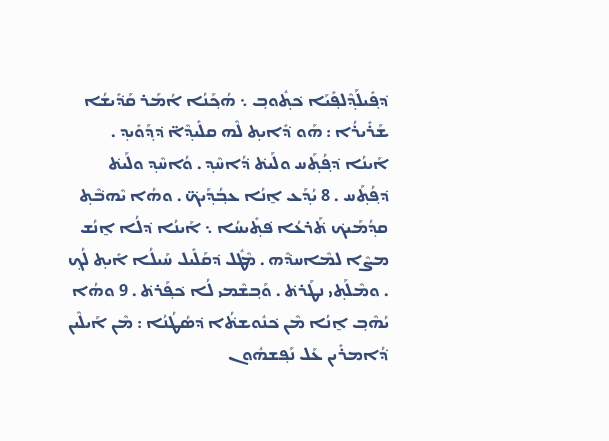ܕ݁ܦ݂ܺܝܠܰܕ݂ܶܠܦ݂ܺܝܰܐ ܟ݁ܬ݂ܽܘܒ݂ ܆ ܗܳܟ݂ܰܢܳܐ ܐܳܡܰܪ ܩܰܕ݁ܺܝܫܳܐ ܫܰܪܺܝܪܳܐ : ܗܰܘ ܕ݁ܺܐܝܬ݂ ܠܶܗ ܩܠܺܝܕ݂ܶܐ̈ ܕ݁ܕ݂ܰܘܺܝܕ݂ . ܐܰܝܢܳܐ ܕ݁ܦ݂ܳܬ݂ܰܚ ܘܠܰܝܬ݁ ܕ݁ܳܐܚܶܕ݂ . ܘܳܐܚܶܕ݂ ܘܠܰܝܬ݁ ܕ݁ܦ݂ܳܬ݂ܰܚ . 8 ܝܳܕ݂ܰܥ ܐ̱ܢܳܐ ܥܒ݂ܳܕ݂ܰܝܟ݁̈ . ܘܗܳܐ ܝܶܗܒ݁ܶܬ݂ ܩܕ݂ܳܡܰܝܟ݁ ܬ݁ܰܪܥܳܐ ܦ݁ܬ݂ܺܝܚܳܐ ܆ ܐܰܝܢܳܐ ܕ݁ܠܳܐ ܐ̱ܢܳܫ ܡܨܶܐ ܠܡܶܐܚܕ݁ܶܗ . ܡܶܛܽܠ ܕ݁ܩܰܠܺܝܠ ܚܰܝܠܳܐ ܐܺܝܬ݂ ܠܳܟ݂ . ܘܡܶܠܰܬ݂ܝ ܢܛܰܪܬ݁ . ܘܰܒ݂ܫܶܡܝ ܠܳܐ ܟ݁ܦ݂ܰܪܬ݁ . 9 ܘܗܳܐ ܝܳܗܶܒ݂ ܐ̱ܢܳܐ ܡܶܢ ܟ݁ܢܽܘܫܬ݁ܳܐ ܕ݁ܣܳܛܳܢܳܐ : ܡܶܢ ܐܰܝܠܶܝܢ ܕ݁ܳܐܡܪܺܝܢ ܥܰܠ ܢܰܦ݂ܫܗܽܘܢ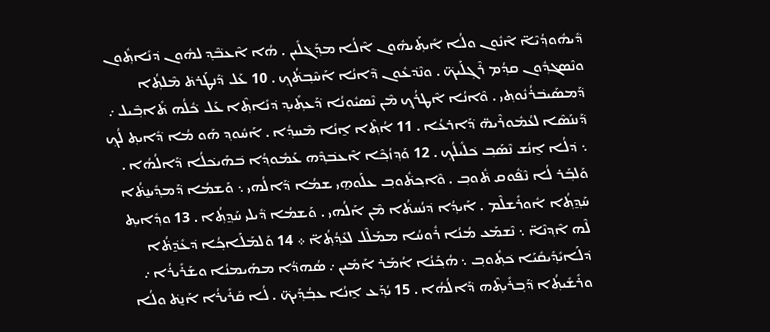ܕ݁ܺܝܗܽܘܕ݂ܳܝܶܐ̈ ܐܶܢܽܘܢ ܘܠܳܐ ܐܺܝܬ݂ܰܝܗܽܘܢ ܐܶܠܳܐ ܡܕ݂ܰܓ݁ܠܺܝܢ . ܗܳܐ ܐܶܥܒ݁ܶܕ݂ ܠܗܽܘܢ ܕ݁ܢܺܐܬ݂ܽܘܢ ܘܢܶܣܓ݁ܕ݂ܽܘܢ ܩܕ݂ܳܡ ܪܶܓ݂ܠܰܝܟ݁̈ . ܘܢܶܕ݁ܥܽܘܢ ܕ݁ܶܐܢܳܐ ܐܰܚܶܒ݂ܬ݁ܳܟ݂ . 10 ܥܰܠ ܕ݁ܰܢܛܰܪܬ݁ ܡܶܠܬ݂ܳܐ ܕ݁ܰܡܣܰܝܒ݁ܪܳܢܽܘܬ݂ܝ . ܘܶܐܢܳܐ ܐܶܛܪܳܟ݂ ܡܶܢ ܢܶܣܝܽܘܢܳܐ ܕ݁ܰܥܬ݂ܺܝܕ݂ ܕ݁ܢܺܐܬ݂ܶܐ ܥܰܠ ܟ݁ܽܠܳܗ ܬ݁ܺܐܒ݂ܶܝܠ ܇ ܕ݁ܰܢܢܰܣܶܐ ܠܥܳܡܽܘܪܶܝܗ̈ ܕ݁ܰܐܪܥܳܐ . 11 ܐܳܬ݂ܶܐ ܐ̱ܢܳܐ ܡܶܚܕ݂ܳܐ . ܐܰܚܽܘܕ݂ ܗܰܘ ܡܳܐ ܕ݁ܺܐܝܬ݂ ܠܳܟ݂ ܆ ܕ݁ܠܳܐ ܐ̱ܢܳܫ ܢܶܣܰܒ݂ ܟ݁ܠܺܝܠܳܟ݂ . 12 ܘܰܕ݂ܙܳܟ݂ܶܐ ܐܶܥܒ݁ܕ݂ܶܗ ܥܰܡܽܘܕ݂ܳܐ ܒ݁ܗܰܝܟ݁ܠܳܐ ܕ݁ܰܐܠܳܗܳܐ . ܘܰܠܒ݂ܰܪ ܠܳܐ ܢܶܦ݁ܽܘܩ ܬ݁ܽܘܒ݂ . ܘܶܐܟ݂ܬ݁ܽܘܒ݂ ܥܠܰܘܗ̱ܝ ܫܡܳܐ ܕ݁ܰܐܠܳܗܝ ܆ ܘܰܫܡܳܐ ܕ݁ܰܡܕ݂ܺܝܢ̱ܬ݁ܳܐ ܚܰܕ݂̱ܬ݂ܳܐ ܐܽܘܪܺܫܠܶܡ . ܐܰܝܕ݂ܳܐ ܕ݁ܢܳܚܬ݁ܳܐ ܡܶܢ ܐܰܠܳܗܝ . ܘܰܫܡܳܐ ܕ݁ܺܝܠܝ ܚܰܕ݂̱ܬ݂ܳܐ . 13 ܘܕ݂ܺܐܝܬ݂ ܠܶܗ ܐܶܕ݂ܢܶܐ̈ ܆ ܢܶܫܡܰܥ ܡܳܢܳܐ ܪܽܘܚܳܐ ܡܡܰܠܶܠ ܠܥܺܕ݂ܳܬ݂ܳܐ̈ ܀ 14 ܘܰܠܡܰܠܰܐܟ݂ܳܐ ܕ݁ܥܺܕ̱݁ܬ݁ܳܐ ܕ݁ܠܰܐܝܺܕ݂ܺܝܩܺܝܰܐ ܟ݁ܬ݂ܽܘܒ݂ ܆ ܗܳܟ݂ܰܢܳܐ ܐܳܡܰܪ ܐܰܡܺܝܢ ܇ ܣܳܗܕ݁ܳܐ ܡܗܰܝܡܢܳܐ ܘܫܰܪܺܝܪܳܐ ܇ ܘܪܺܫܺܝܬ݂ܳܐ ܕ݁ܰܒ݂ܪܺܝܬ݂ܶܗ ܕ݁ܰܐܠܳܗܳܐ . 15 ܝܳܕ݂ܰܥ ܐ̱ܢܳܐ ܥܒ݂ܳܕ݂ܰܝܟ݁̈ . ܠܳܐ ܩܰܪܺܝܪܳܐ ܐܰܢ̱ܬ݁ ܘܠܳܐ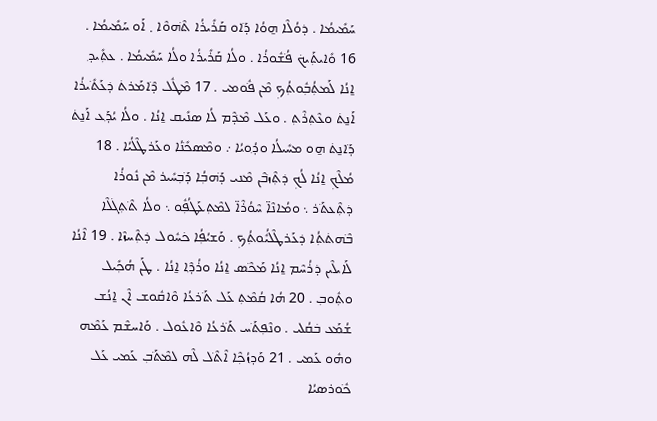ܚܰܡܺܝܡܳܐ . ܕ݁ܘܳܠܶܐ ܗ̱ܘܳܐ ܕ݁ܰܐܘ ܩܰܪܺܝܪܳܐ ܬ݁ܶܗܘܶܐ ܂ ܐܰܘ ܚܰܡܺܝܡܳܐ . 16 ܘܺܐܝܬ݂ܰܝܟ݁ ܦ݁ܳܫܽܘܪܳܐ . ܘܠܳܐ ܩܰܪܺܝܪܳܐ ܘܠܳܐ ܚܰܡܺܝܡܳܐ . ܥܬ݂ܺܝܕ݂ ܐ̱ܢܳܐ ܠܰܡܬ݂ܳܒ݂ܽܘܬ݂ܳܟ݂ ܡܶܢ ܦ݁ܽܘܡܝ . 17 ܡܶܛܽܠ ܕ݁ܶܐܡܰܪܬ݁ ܕ݁ܥܰܬ݁ܺܝܪܳܐ ܐܰܢ̱ܬ݁ ܘܥܶܬ݂ܪܶܬ݂ . ܘܥܰܠ ܡܶܕ݁ܶܡ ܠܳܐ ܣܢܺܝܩ ܐ̱ܢܳܐ . ܘܠܳܐ ܝܳܕ݂ܰܥ ܐܰܢ̱ܬ݁ ܕ݁ܰܐܢ̱ܬ݁ ܗ̱ܘ ܡܚܺܝܠܳܐ ܘܕ݂ܳܘܝܳܐ ܇ ܘܡܶܣܟ݁ܺܢܳܐ ܘܥܰܪܛܶܠܳܝܳܐ . 18 ܡܳܠܶܟ݂ ܐ̱ܢܳܐ ܠܳܟ݂ ܕ݁ܬ݂ܶܙܒ݁ܶܢ ܡܶܢܝ ܕ݁ܰܗܒ݂ܳܐ ܕ݁ܰܒ݂ܚܺܝܪ ܡܶܢ ܢܽܘܪܳܐ ܕ݁ܬ݂ܶܥܬ݁ܰܪ ܆ ܘܡܳܐܢܶܐ̈ ܚܶܘܳܪܶܐ̈ ܠܡܶܬ݂ܥܰܛܳܦ݂ܽܘ ܆ ܘܠܳܐ ܬ݁ܶܬ݂ܓ݁ܠܶܐ ܒ݁ܶܗܬ݁ܬ݂ܳܐ ܕ݁ܥܰܪܛܶܠܳܝܽܘܬ݂ܳܟ݂ . ܘܰܫܝܳܦ݂ܳܐ ܟ݁ܚܽܘܠ ܕ݁ܬ݂ܶܚܙܶܐ . 19 ܐܶܢܳܐ ܠܰܐܝܠܶܝܢ ܕ݁ܪܳܚܶܡ ܐ̱ܢܳܐ ܡܰܟ݁ܶܣ ܐ̱ܢܳܐ ܘܪܳܕ݂ܶܐ ܐ̱ܢܳܐ . ܛܰܢ ܗܳܟ݂ܺܝܠ ܘܬ݂ܽܘܒ݂ . 20 ܗܳܐ ܩܳܡܶܬ݂ ܥܰܠ ܬ݁ܰܪܥܳܐ ܘܶܐܩܽܘܫ ܐܶܢ ܐ̱ܢܳܫ ܫܳܡܰܥ ܒ݁ܩܳܠܝ . ܘܢܶܦ݂ܬ݁ܰܚ ܬ݁ܰܪܥܳܐ ܘܶܐܥܽܘܠ . ܘܰܐܚܫܶܡ ܥܰܡܶܗ ܘܗܽܘ ܥܰܡܝ . 21 ܘܰܕ݂ܙܳܟ݂ܶܐ ܐܶܬ݁ܶܠ ܠܶܗ ܠܡܶܬ݁ܰܒ݂ ܥܰܡܝ ܥܰܠ ܟ݁ܽܘܪܣܝܳܐ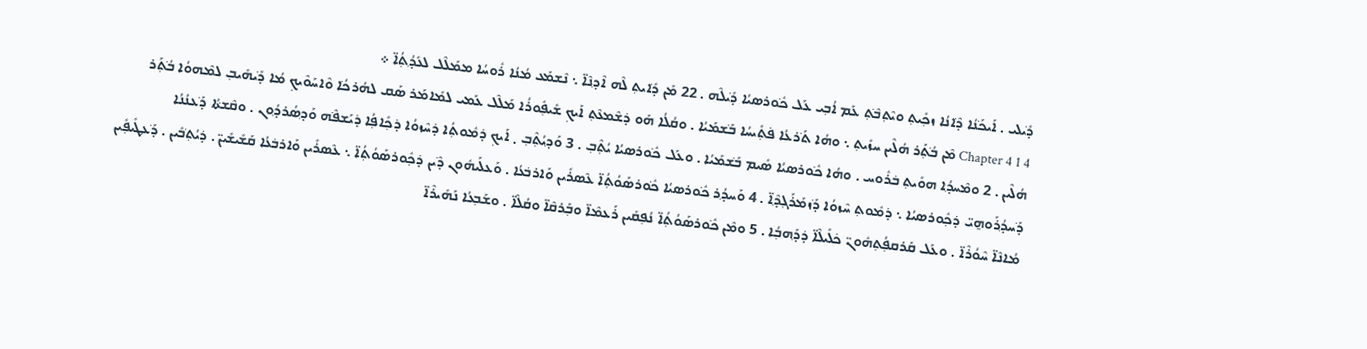ܕ݁ܺܝܠܝ . ܐܰܝܟ݁ܰܢܳܐ ܕ݁ܶܐܢܳܐ ܙܟ݂ܺܝܬ݂ ܘܝܶܬ݂ܒ݁ܶܬ݂ ܥܰܡ ܐܳܒ݂ܝ ܥܰܠ ܟ݁ܽܘܪܣܝܳܐ ܕ݁ܺܝܠܶܗ . 22 ܡܰܢ ܕ݁ܺܐܝܬ݂ ܠܶܗ ܐܶܕ݂ܢܶܐ̈ ܆ ܢܶܫܡܰܥ ܡܳܢܳܐ ܪܽܘܚܳܐ ܡܡܰܠܶܠ ܠܥܺܕ݂ܳܬ݂ܳܐ̈ ܀
4 Chapter 4 1 ܡܶܢ ܒ݁ܳܬ݂ܰܪ ܗܳܠܶܝܢ ܚܙܺܝܬ݂ ܆ ܘܗܳܐ ܬ݁ܰܪܥܳܐ ܦ݁ܬ݂ܺܝܚܳܐ ܒ݁ܰܫܡܰܝܳܐ . ܘܩܳܠܳܐ ܗܰܘ ܕ݁ܫܶܡܥܶܬ݂ ܐܰܝܟ݂ ܫܺܝܦ݂ܽܘܪܳܐ ܡܰܠܶܠ ܥܰܡܝ ܠܡܺܐܡܰܪ ܣܰܩ ܠܗܳܪܟ݁ܳܐ ܘܶܐܚܰܘܶܝܟ݂ ܡܳܐ ܕ݁ܺܝܗܺܝܒ݂ ܠܡܶܗܘܳܐ ܒ݁ܳܬ݂ܰܪ ܗܳܠܶܝܢ . 2 ܘܡܶܚܕ݂ܳܐ ܗܘܺܝܬ݂ ܒ݁ܪܽܘܚ . ܘܗܳܐ ܟ݁ܽܘܪܣܝܳܐ ܣܺܝܡ ܒ݁ܰܫܡܰܝܳܐ . ܘܥܰܠ ܟ݁ܽܘܪܣܝܳܐ ܝܳܬ݂ܶܒ݂ . 3 ܘܰܕ݂ܝܳܬ݂ܶܒ݂ ܂ ܐܰܝܟ݂ ܕ݁ܡܽܘܬ݂ܳܐ ܕ݁ܚܶܙܘܳܐ ܕ݁ܟ݂ܺܐܦ݂ܳܐ ܕ݁ܝܰܫܦ݁ܶܗ ܘܰܕ݂ܣܳܪܕ݂ܳܘܢ . ܘܩܶܫܬ݁ܳܐ ܕ݁ܰܥܢܳܢܳܐ ܕ݁ܰܚܕ݂ܳܪܰܘܗ̱ܝ̈ ܕ݁ܟ݂ܽܘܪܣܝܳܐ ܆ ܕ݁ܡܽܘܬ݂ ܚܶܙܘܳܐ ܕ݁ܰܙܡܰܪܰܓ݂ܕ݂ܶܐ̈ . 4 ܘܰܚܕ݂ܳܪ ܟ݁ܽܘܪܣܝܳܐ ܟ݁ܽܘܪܣܰܘܳܬ݂ܳܐ̈ ܥܶܣܪܺܝܢ ܘܰܐܪܒ݁ܥܳܐ . ܘܰܥܠܰܝܗܽܘܢ ܕ݁ܶܝܢ ܕ݁ܟ݂ܽܘܪܣܰܘܳܬ݂ܳܐ̈ ܆ ܥܶܣܪܺܝܢ ܘܰܐܪܒ݁ܥܳܐ ܩܰܫܺܝܫܺܝܢ̈ . ܕ݁ܝܳܬ݂ܒ݁ܺܝܢ . ܕ݁ܰܥܛܺܝܦ݂ܺܝܢ ܡܳܐܢܶܐ̈ ܚܶܘܳܪܶܐ̈ . ܘܥܰܠ ܩܰܪܩܦ݂ܳܬ݂ܗܽܘܢ̈ ܟ݁ܠܺܝܠܶܐ̈ ܕ݁ܕ݂ܰܗܒ݂ܳܐ . 5 ܘܡܶܢ ܟ݁ܽܘܪܣܰܘܳܬ݂ܳܐ̈ ܢܳܦ݂ܩܺܝܢ ܪܰܥܡܶܐ̈ ܘܒ݂ܰܪܩܶܐ̈ ܘܩܳܠܶܐ̈ . ܘܫܰܒ݂ܥܳܐ ܢܰܗܺܝܪܶܐ̈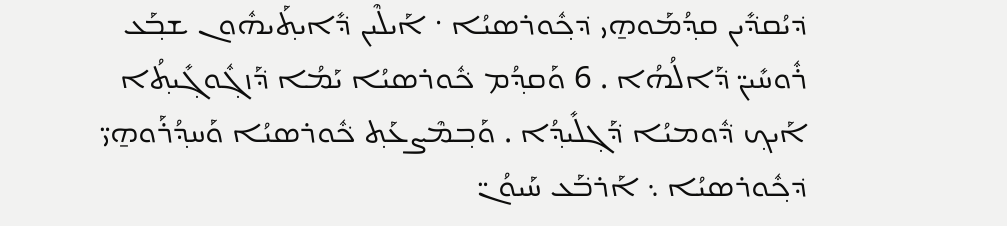ܕ݁ܝܳܩܕ݁ܺܝܢ ܩܕ݂ܳܡܰܘܗ̱ܝ ܕ݁ܟ݂ܽܘܪܣܝܳܐ ܁ ܐܰܝܠܶܝܢ ܕ݁ܺܐܝܬ݂ܰܝܗܽܘܢ ܫܒ݂ܰܥ ܪܽܘܚܺܝܢ̈ ܕ݁ܰܐܠܳܗܳܐ . 6 ܘܰܩܕ݂ܳܡ ܟ݁ܽܘܪܣܝܳܐ ܝܰܡܳܐ ܕ݁ܰܙܓ݂ܽܘܓ݂ܺܝܬ݂ܳܐ ܐܰܝܟ݂ ܕ݁ܽܘܡܝܳܐ ܕ݁ܰܓ݂ܠܺܝܕ݂ܳܐ . ܘܰܒ݂ܡܶܨܥܰܬ݂ ܟ݁ܽܘܪܣܝܳܐ ܘܰܚܕ݂ܳܪܰܘܗ̱ܝ̈ ܕ݁ܟ݂ܽܘܪܣܝܳܐ ܆ ܐܰܪܒ݁ܰܥ ܚܰܝܘܳܢ̈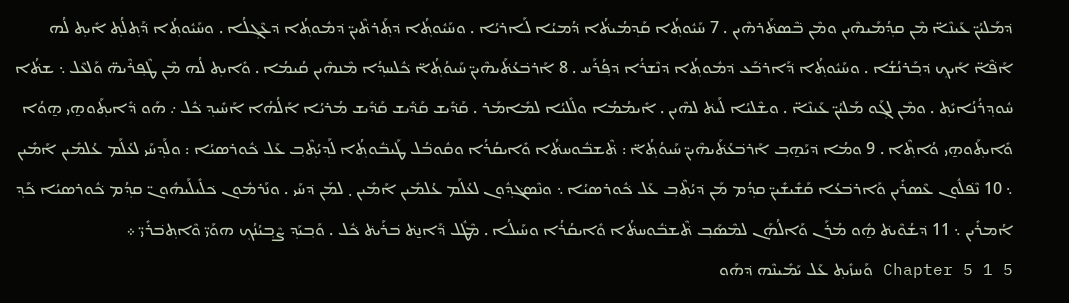ܕ݁ܡܰܠܝܳܢ̈ ܥܰܝܢܶܐ̈ ܡܶܢ ܩܕ݂ܳܡܰܝܗܶܝܢ ܘܡܶܢ ܒ݁ܶܣܬ݁ܰܪܗܶܝܢ . 7 ܚܰܝܽܘܬ݂ܳܐ ܩܰܕ݂ܡܳܝܬ݁ܳܐ ܕ݁ܳܡܝܳܐ ܠܰܐܪܝܳܐ . ܘܚܰܝܽܘܬ݂ܳܐ ܕ݁ܬ݂ܰܪܬ݁ܶܝܢ̈ ܕ݁ܡܽܘܬ݂ܳܐ ܕ݁ܥܶܓ݂ܠܳܐ . ܘܚܰܝܽܘܬ݂ܳܐ ܕ݁ܰܬ݂ܠܳܬ݂ ܐܺܝܬ݂ ܠܳܗ ܐܰܦ݁ܶܐ̈ ܐܰܝܟ݂ ܕ݁ܒ݂ܰܪܢܳܫܳܐ . ܘܚܰܝܽܘܬ݂ܳܐ ܕ݁ܰܐܪܒ݁ܰܥ ܕ݁ܡܽܘܬ݂ܳܐ ܕ݁ܢܶܫܪܳܐ ܕ݁ܦ݂ܳܪܰܚ . 8 ܐܰܪܒ݁ܥܳܬ݁ܰܝܗܶܝܢ̈ ܚܰܝܘܳܬ݂ܳܐ̈ ܟ݁ܽܠܚܕ݂ܳܐ ܡܶܢܗܶܝܢ ܩܳܝܡܳܐ . ܘܺܐܝܬ݂ ܠܳܗ ܡܶܢ ܛܶܦ݂ܪܶܝܗ̈ ܘܰܠܥܶܠ ܆ ܫܬ݁ܳܐ ܚܽܘܕ݂ܪܳܢܳܐܝܺܬ݂ . ܘܡܶܢ ܠܓ݂ܰܘ ܡܰܠܝܳܢ̈ ܥܰܝܢܶܐ̈ . ܘܫܶܠܝܳܐ ܠܰܝܬ݁ ܠܗܶܝܢ . ܐܺܝܡܳܡܳܐ ܘܠܺܠܝܳܐ ܠܡܺܐܡܰܪ . ܩܰܕ݁ܺܝܫ ܩܰܕ݁ܺܝܫ ܩܰܕ݁ܺܝܫ ܡܳܪܝܳܐ ܐܰܠܳܗܳܐ ܐܰܚܺܝܕ݂ ܟ݁ܽܠ ܇ ܗܰܘ ܕ݁ܺܐܝܬ݂ܰܘܗ̱ܝ ܗ̱ܘܳܐ ܘܺܐܝܬ݂ܰܘܗ̱ܝ ܘܳܐܬ݂ܶܐ . 9 ܘܡܳܐ ܕ݁ܝܰܗ̱ܒ݂ ܐܰܪܒ݁ܥܳܬ݁ܰܝܗܶܝܢ̈ ܚܰܝܘܳܬ݂ܳܐ̈ : ܬ݁ܶܫܒ݁ܽܘܚܬ݁ܳܐ ܘܺܐܝܩܳܪܳܐ ܘܩܽܘܒ݁ܳܠ ܛܰܝܒ݁ܽܘܬ݂ܳܐ ܠܰܕ݂ܝܳܬ݂ܶܒ݂ ܥܰܠ ܟ݁ܽܘܪܣܝܳܐ : ܘܠܰܕ݂ܚܰܝ ܠܥܳܠܰܡ ܥܳܠܡܺܝܢ ܐܰܡܺܝܢ ܆ 10 ܢܶܦ݁ܠܽܘܢ ܥܶܣܪܺܝܢ ܘܰܐܪܒ݁ܥܳܐ ܩܰܫܺܝܫܺܝܢ̈ ܩܕ݂ܳܡ ܡܰܢ ܕ݁ܝܳܬ݂ܶܒ݂ ܥܰܠ ܟ݁ܽܘܪܣܝܳܐ ܆ ܘܢܶܣܓ݁ܕ݂ܽܘܢ ܠܥܳܠܰܡ ܥܳܠܡܺܝܢ ܐܰܡܺܝܢ ܂ ܠܡܰܢ ܕ݁ܚܰܝ . ܘܢܰܪܡܽܘܢ ܟ݁ܠܺܝܠܰܝܗܽܘܢ̈ ܩܕ݂ܳܡ ܟ݁ܽܘܪܣܝܳܐ ܟ݁ܰܕ݂ ܐܳܡܪܺܝܢ ܆ 11 ܕ݁ܫܳܘܶܝܬ݁ ܗ̱ܽܘ ܡܳܪܰܢ ܘܰܐܠܳܗܰܢ ܠܡܶܣܰܒ݂ ܬ݁ܶܫܒ݁ܽܘܚܬ݁ܳܐ ܘܺܐܝܩܳܪܳܐ ܘܚܰܝܠܳܐ . ܡܶܛܽܠ ܕ݁ܰܐܢ̱ܬ݁ ܒ݁ܪܰܝܬ݁ ܟ݁ܽܠ . ܘܰܒ݂ܝܰܕ݂ ܨܶܒ݂ܝܳܢܳܟ݂ ܗܘܰܝ̈ ܘܶܐܬ݂ܒ݁ܪܺܝ̈ ܀
5 Chapter 5 1 ܘܰܚܙܺܝܬ݂ ܥܰܠ ܝܰܡܺܝܢܶܗ ܕ݁ܗܰܘ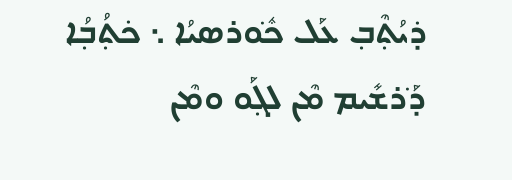ܕ݁ܝܳܬ݂ܶܒ݂ ܥܰܠ ܟ݁ܽܘܪܣܝܳܐ ܆ ܟ݁ܬ݂ܳܒ݂ܳܐ ܕ݁ܰܪܫܺܝܡ ܡܶܢ ܠܓ݂ܰܘ ܘܡܶܢ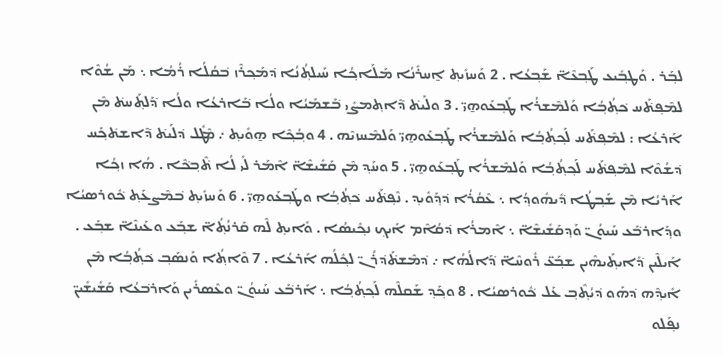ܠܒ݂ܰܪ . ܘܰܛܒ݂ܺܝܥ ܛܰܒ݂ܥܶܐ̈ ܫܰܒ݂ܥܳܐ . 2 ܘܰܚܙܺܝܬ݂ ܐ̱ܚܪܺܢܳܐ ܡܰܠܰܐܟ݂ܳܐ ܚܰܝܠܬ݂ܳܢܳܐ ܕ݁ܡܰܟ݂ܪܶܙ ܒ݁ܩܳܠܳܐ ܪܳܡܳܐ ܆ ܡܰܢ ܫܳܘܶܐ ܠܡܶܦ݂ܬ݁ܰܚ ܟ݁ܬ݂ܳܒ݂ܳܐ ܘܰܠܡܶܫܪܳܐ ܛܰܒ݂ܥܰܘܗ̱ܝ̈ . 3 ܘܠܰܝܬ݁ ܕ݁ܶܐܬ݂ܡܨܺܝ ܒ݁ܰܫܡܰܝܳܐ ܘܠܳܐ ܒ݁ܰܐܪܥܳܐ ܘܠܳܐ ܕ݁ܰܠܬ݂ܰܚܬ݁ ܡܶܢ ܐܰܪܥܳܐ : ܠܡܶܦ݂ܬ݁ܰܚ ܠܰܟ݂ܬ݂ܳܒ݂ܳܐ ܘܰܠܡܶܫܪܳܐ ܛܰܒ݂ܥܰܘܗ̱ܝ̈ ܘܰܠܡܶܚܙܝܶܗ . 4 ܘܒ݂ܳܟ݂ܶܐ ܗ̱ܘܺܝܬ݂ ܇ ܡܶܛܽܠ ܕ݁ܠܰܝܬ݁ ܕ݁ܶܐܫܬ݁ܟ݂ܰܚ ܕ݁ܫܳܘܶܐ ܠܡܶܦ݂ܬ݁ܰܚ ܠܰܟ݂ܬ݂ܳܒ݂ܳܐ ܘܰܠܡܶܫܪܳܐ ܛܰܒ݂ܥܰܘܗ̱ܝ̈ . 5 ܘܚܰܕ݂ ܡܶܢ ܩܰܫܺܝܫܶܐ̈ ܐܶܡܰܪ ܠܺܝ ܠܳܐ ܬ݁ܶܒ݂ܟ݁ܶܐ . ܗܳܐ ܙܟ݂ܳܐ ܐܰܪܝܳܐ ܡܶܢ ܫܰܒ݂ܛܳܐ ܕ݁ܺܝܗܽܘܕ݂ܳܐ ܆ ܥܶܩܳܪܳܐ ܕ݁ܕ݂ܰܘܺܝܕ݂ . ܢܶܦ݂ܬ݁ܰܚ ܟ݁ܬ݂ܳܒ݂ܳܐ ܘܛܰܒ݂ܥܰܘܗ̱ܝ̈ . 6 ܘܰܚܙܺܝܬ݂ ܒ݁ܡܶܨܥܰܬ݂ ܟ݁ܽܘܪܣܝܳܐ ܘܕ݂ܰܐܪܒ݁ܰܥ ܚܰܝܘܳܢ̈ ܘܰܕ݂ܩܰܫܺܝܫܶܐ̈ ܆ ܐܶܡܪܳܐ ܕ݁ܩܳܐܶܡ ܐܰܝܟ݂ ܢܟ݂ܺܝܣܳܐ . ܘܺܐܝܬ݂ ܠܶܗ ܩܰܪܢܳܬ݂ܳܐ̈ ܫܒ݂ܰܥ ܘܥܰܝܢܶܐ̈ ܫܒ݂ܰܥ . ܐܰܝܠܶܝܢ ܕ݁ܺܐܝܬ݂ܰܝܗܶܝܢ ܫܒ݂ܰܥ̈ ܪܽܘܚܶܐ̈ ܕ݁ܰܐܠܳܗܳܐ ܇ ܕ݁ܡܶܫܬ݁ܰܕ݁ܪܳܢ̈ ܠܟ݂ܽܠܳܗ ܐܰܪܥܳܐ . 7 ܘܶܐܬ݂ܳܐ ܘܰܢܣܰܒ݂ ܟ݁ܬ݂ܳܒ݂ܳܐ ܡܶܢ ܐܺܝܕ݂ܶܗ ܕ݁ܗܰܘ ܕ݁ܝܳܬ݂ܶܒ݂ ܥܰܠ ܟ݁ܽܘܪܣܝܳܐ . 8 ܘܟ݂ܰܕ݂ ܫܰܩܠܶܗ ܠܰܟ݂ܬ݂ܳܒ݂ܳܐ ܆ ܐܰܪܒ݁ܰܥ ܚܰܝܘܳܢ̈ ܘܥܶܣܪܺܝܢ ܘܰܐܪܒ݁ܥܳܐ ܩܰܫܺܝܫܺܝܢ̈ ܢܦ݂ܰܠܘ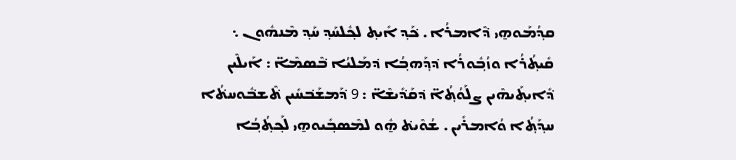ܩܕ݂ܳܡܰܘܗ̱ܝ ܕ݁ܶܐܡܪܳܐ . ܟ݁ܰܕ݂ ܐܺܝܬ݂ ܠܟ݂ܽܠܚܰܕ݂ ܚܰܕ݂ ܡܶܢܗܽܘܢ ܆ ܩܺܝܬ݂ܳܪܳܐ ܘܙܳܒ݂ܽܘܪܳܐ ܕ݁ܕ݂ܰܗܒ݂ܳܐ ܕ݁ܡܰܠܝܳܐ ܒ݁ܶܣܡܶܐ̈ : ܐܰܝܠܶܝܢ ܕ݁ܺܐܝܬ݂ܰܝܗܶܝܢ ܨܠܰܘܳܬ݂ܳܐ̈ ܕ݁ܩܰܕ݁ܺܝܫܶܐ̈ : 9 ܕ݁ܰܡܫܰܒ݁ܚܺܝܢ ܬ݁ܶܫܒ݁ܽܘܚܬ݁ܳܐ ܚܕ݂ܰܬ݂ܳܐ ܘܳܐܡܪܺܝܢ . ܫܳܘܶܝܬ݁ ܗ̱ܽܘ ܠܡܶܣܒ݂ܺܝܘܗ̱ܝ ܠܰܟ݂ܬ݂ܳܒ݂ܳܐ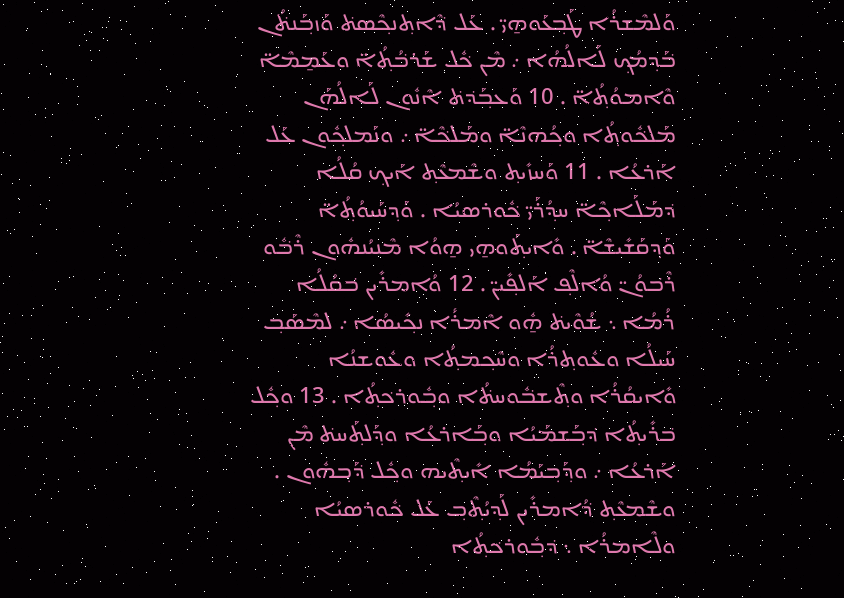ܘܰܠܡܶܫܪܳܐ ܛܰܒ݂ܥܰܘܗ̱ܝ̈ . ܥܰܠ ܕ݁ܶܐܬ݂ܢܟ݂ܶܣܬ݁ ܘܰܙܒ݂ܰܢܬ݁ܳܢ ܒ݁ܰܕ݂ܡܳܟ݂ ܠܰܐܠܳܗܳܐ ܇ ܡܶܢ ܟ݁ܽܠ ܫܰܪܒ݁ܳܬ݂ܳܐ̈ ܘܥܰܡ̱ܡܶܐ̈ ܘܶܐܡܘܳܬ݂ܳܐ̈ . 10 ܘܰܥܒ݂ܰܕ݁ܬ݁ ܐܶܢܽܘܢ ܠܰܐܠܳܗܰܢ ܡܰܠܟ݁ܽܘܬ݂ܳܐ ܘܟ݂ܳܗܢܶܐ̈ ܘܡܰܠܟ݁ܶܐ̈ ܇ ܘܢܰܡܠܟ݂ܽܘܢ ܥܰܠ ܐܰܪܥܳܐ . 11 ܘܰܚܙܺܝܬ݂ ܘܫܶܡܥܶܬ݂ ܐܰܝܟ݂ ܩܳܠܳܐ ܕ݁ܡܰܠܰܐܟ݂ܶܐ̈ ܚܕ݂ܳܪܰܝ̈ ܟ݁ܽܘܪܣܝܳܐ . ܘܰܕ݂ܚܰܝܘܳܬ݂ܳܐ̈ ܘܰܕ݂ܩܰܫܺܝܫܶܐ̈ . ܘܺܐܝܬ݂ܰܘܗ̱ܝ ܗ̱ܘܳܐ ܡܶܢܝܳܢܗܽܘܢ ܪܶܒ݁ܽܘ ܪܶܒ݁ܘܳܢ̈ ܘܳܐܠܶܦ݂ ܐܰܠܦ݂ܺܝܢ̈ . 12 ܘܳܐܡܪܺܝܢ ܒ݁ܩܳܠܳܐ ܪܳܡܳܐ ܆ ܫܳܘܶܝܬ݁ ܗ̱ܽܘ ܐܶܡܪܳܐ ܢܟ݂ܺܝܣܳܐ ܇ ܠܡܶܣܰܒ݂ ܚܰܝܠܳܐ ܘܥܽܘܬ݂ܪܳܐ ܘܚܶܟ݂ܡܬ݂ܳܐ ܘܥܽܘܫܢܳܐ ܘܺܐܝܩܳܪܳܐ ܘܬ݂ܶܫܒ݁ܽܘܚܬ݁ܳܐ ܘܒ݂ܽܘܪܟ݁ܬ݂ܳܐ . 13 ܘܟ݂ܽܠ ܒ݁ܪܺܝܬ݂ܳܐ ܕ݁ܒ݂ܰܫܡܰܝܳܐ ܘܒ݂ܰܐܪܥܳܐ ܘܕ݂ܰܠܬ݂ܰܚܬ݁ ܡܶܢ ܐܰܪܥܳܐ ܇ ܘܕ݂ܰܒ݂ܝܰܡܳܐ ܐܺܝܬ݂ܶܝܗ ܘܟ݂ܽܠ ܕ݁ܰܒ݂ܗܽܘܢ . ܘܫܶܡܥܶܬ݂ ܕ݁ܳܐܡܪܺܝܢ ܠܰܕ݂ܝܳܬ݂ܶܒ݂ ܥܰܠ ܟ݁ܽܘܪܣܝܳܐ ܘܠܶܐܡܪܳܐ ܆ ܕ݁ܒ݂ܽܘܪܟ݁ܬ݂ܳܐ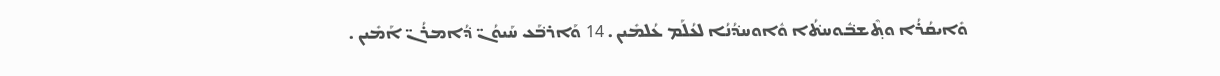ܘܺܐܝܩܳܪܳܐ ܘܬ݂ܶܫܒ݁ܽܘܚܬ݁ܳܐ ܘܽܐܘܚܕ݁ܳܢܳܐ ܠܥܳܠܰܡ ܥܳܠܡܺܝܢ . 14 ܘܰܐܪܒ݁ܰܥ ܚܰܝܘܳܢ̈ ܕ݁ܳܐܡܪܳܢ̈ ܐܰܡܺܝܢ .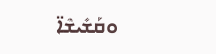ܘܩܰܫܺܝܫܶܐ̈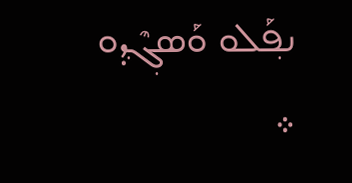ܢܦ݂ܰܠܘ ܘܰܣܓ݂ܶܕ݂ܘ ܀